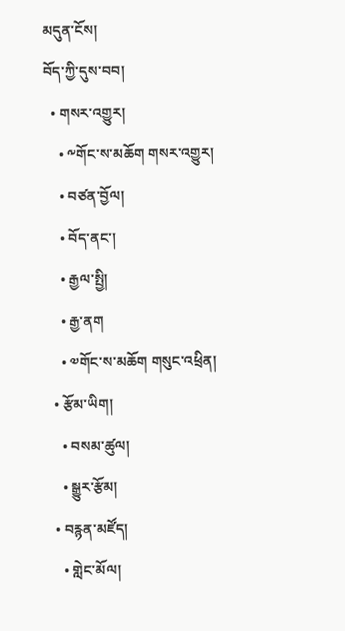མདུན་ངོས།
བོད་ཀྱི་དུས་བབ།
  • གསར་འགྱུར།
    • ༸གོང་ས་མཆོག གསར་འགྱུར།
    • བཙན་བྱོལ།
    • བོད་ནང་།
    • རྒྱལ་སྤྱི།
    • རྒྱ་ནག
    • ༧གོང་ས་མཆོག གསུང་འཕྲིན།
  • རྩོམ་ཡིག།
    • བསམ་ཚུལ།
    • སྒྱུར་རྩོམ།
  • བརྙན་མཛོད།
    • གླེང་མོལ།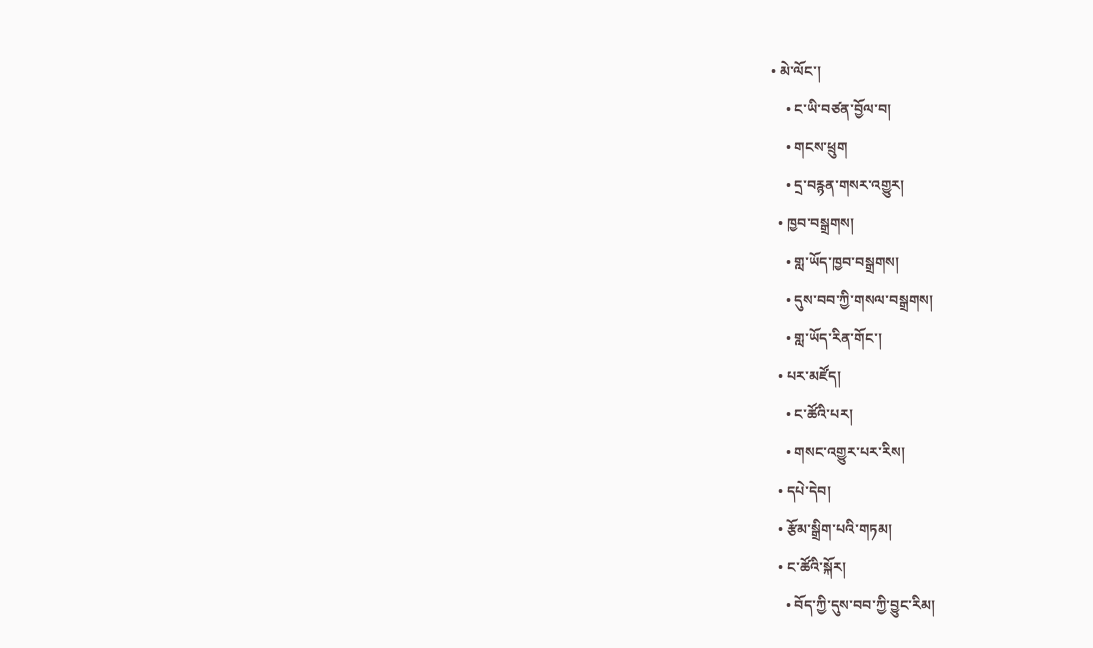• མེ་ལོང་།
    • ང་ཡི་བཙན་བྱོལ་བ།
    • གངས་ཕྲུག
    • དྲ་བརྙན་གསར་འགྱུར།
  • ཁྱབ་བསྒྲགས།
    • གླ་ཡོད་ཁྱབ་བསྒྲགས།
    • དུས་བབ་ཀྱི་གསལ་བསྒྲགས།
    • གླ་ཡོད་རིན་གོང་།
  • པར་མཛོད།
    • ང་ཚོའི་པར།
    • གསང་འགྱུར་པར་རིས།
  • དཔེ་དེབ།
  • རྩོམ་སྒྲིག་པའི་གཏམ།
  • ང་ཚོའི་སྐོར།
    • བོད་ཀྱི་དུས་བབ་ཀྱི་བྱུང་རིམ།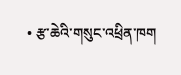• རྩ་ཆེའི་གསུང་འཕྲིན་ཁག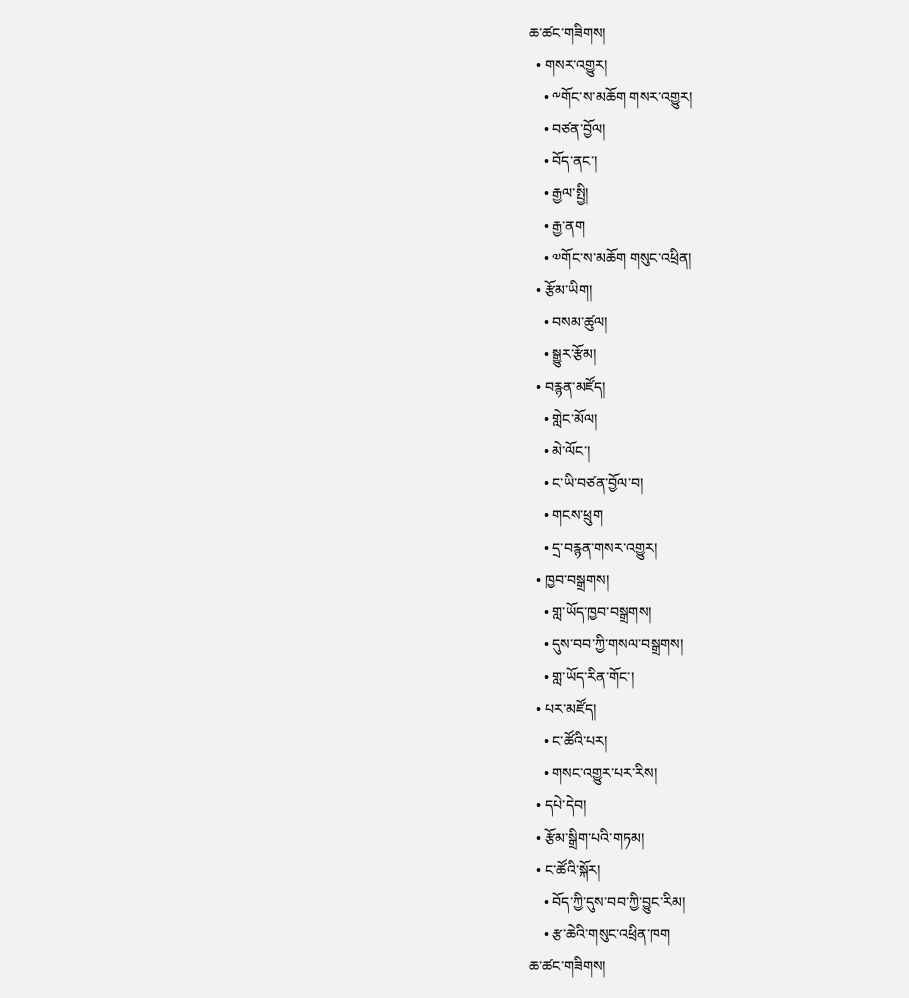ཆ་ཚང་གཟིགས།
  • གསར་འགྱུར།
    • ༸གོང་ས་མཆོག གསར་འགྱུར།
    • བཙན་བྱོལ།
    • བོད་ནང་།
    • རྒྱལ་སྤྱི།
    • རྒྱ་ནག
    • ༧གོང་ས་མཆོག གསུང་འཕྲིན།
  • རྩོམ་ཡིག།
    • བསམ་ཚུལ།
    • སྒྱུར་རྩོམ།
  • བརྙན་མཛོད།
    • གླེང་མོལ།
    • མེ་ལོང་།
    • ང་ཡི་བཙན་བྱོལ་བ།
    • གངས་ཕྲུག
    • དྲ་བརྙན་གསར་འགྱུར།
  • ཁྱབ་བསྒྲགས།
    • གླ་ཡོད་ཁྱབ་བསྒྲགས།
    • དུས་བབ་ཀྱི་གསལ་བསྒྲགས།
    • གླ་ཡོད་རིན་གོང་།
  • པར་མཛོད།
    • ང་ཚོའི་པར།
    • གསང་འགྱུར་པར་རིས།
  • དཔེ་དེབ།
  • རྩོམ་སྒྲིག་པའི་གཏམ།
  • ང་ཚོའི་སྐོར།
    • བོད་ཀྱི་དུས་བབ་ཀྱི་བྱུང་རིམ།
    • རྩ་ཆེའི་གསུང་འཕྲིན་ཁག
ཆ་ཚང་གཟིགས།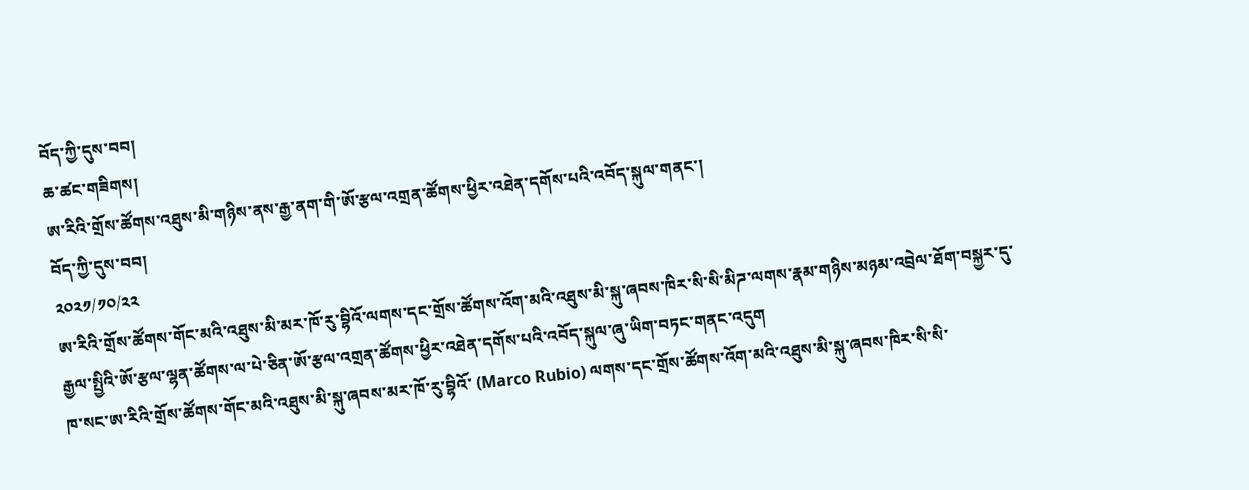བོད་ཀྱི་དུས་བབ།
ཆ་ཚང་གཟིགས།
ཨ་རིའི་གྲོས་ཚོགས་འཐུས་མི་གཉིས་ནས་རྒྱ་ནག་གི་ཨོ་རྩལ་འགྲན་ཚོགས་ཕྱིར་འཐེན་དགོས་པའི་འབོད་སྐུལ་གནང་།
བོད་ཀྱི་དུས་བབ།
༢༠༢༡/༡༠/༢༢
ཨ་རིའི་གྲོས་ཚོགས་གོང་མའི་འཐུས་མི་མར་ཁོ་རུ་བྷིའོ་ལགས་དང་གྲོས་ཚོགས་འོག་མའི་འཐུས་མི་སྐུ་ཞབས་ཁིར་སི་སི་མིཌ་ལགས་རྣམ་གཉིས་མཉམ་འབྲེལ་ཐོག་བསྐྱར་དུ་རྒྱལ་སྤྱིའི་ཨོ་རྩལ་ལྷན་ཚོགས་ལ་པེ་ཅིན་ཨོ་རྩལ་འགྲན་ཚོགས་ཕྱིར་འཐེན་དགོས་པའི་འབོད་སྐུལ་ཞུ་ཡིག་བཏང་གནང་འདུག
ཁ་སང་ཨ་རིའི་གྲོས་ཚོགས་གོང་མའི་འཐུས་མི་སྐུ་ཞབས་མར་ཁོ་རུ་བྷིའོ་ (Marco Rubio) ལགས་དང་གྲོས་ཚོགས་འོག་མའི་འཐུས་མི་སྐུ་ཞབས་ཁིར་སི་སི་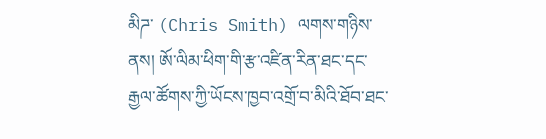མིཌ་ (Chris Smith) ལགས་གཉིས་ནས། ཨོ་ལིམ་ཕིག་གི་རྩ་འཛིན་རིན་ཐང་དང་རྒྱལ་ཚོགས་ཀྱི་ཡོངས་ཁྱབ་འགྲོ་བ་མིའི་ཐོབ་ཐང་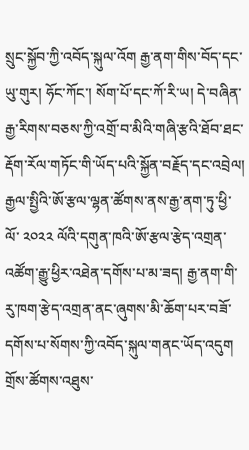སྲུང་སྐྱོབ་ཀྱི་འབོད་སྐུལ་འོག རྒྱ་ནག་གིས་བོད་དང་ཡུ་གུར། ཧོང་ཀོང་། སོག་པོ་དང་ཀོ་རི་ཡ། དེ་བཞིན་རྒྱ་རིགས་བཅས་ཀྱི་འགྲོ་བ་མིའི་གཞི་རྩའི་ཐོབ་ཐང་རྡོག་རོལ་གཏོང་གི་ཡོད་པའི་སྐྱོན་བརྗོད་དང་འབྲེལ། རྒྱལ་སྤྱིའི་ཨོ་རྩལ་ལྷན་ཚོགས་ནས་རྒྱ་ནག་ཏུ་ཕྱི་ལོ་ ༢༠༢༢ ལོའི་དགུན་ཁའི་ཨོ་རྩལ་རྩེད་འགྲན་འཚོག་རྒྱུ་ཕྱིར་འཐེན་དགོས་པ་མ་ཟད། རྒྱ་ནག་གི་རུ་ཁག་རྩེད་འགྲན་ནང་ཞུགས་མི་ཆོག་པར་བཟོ་དགོས་པ་སོགས་ཀྱི་འབོད་སྐུལ་གནང་ཡོད་འདུག
གྲོས་ཚོགས་འཐུས་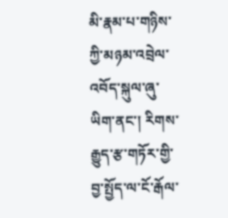མི་རྣམ་པ་གཉིས་ཀྱི་མཉམ་འབྲེལ་འབོད་སྐུལ་ཞུ་ཡིག་ནང་། རིགས་རྒྱུད་རྩ་གཏོར་གྱི་བྱ་སྤྱོད་ལ་ངོ་རྒོལ་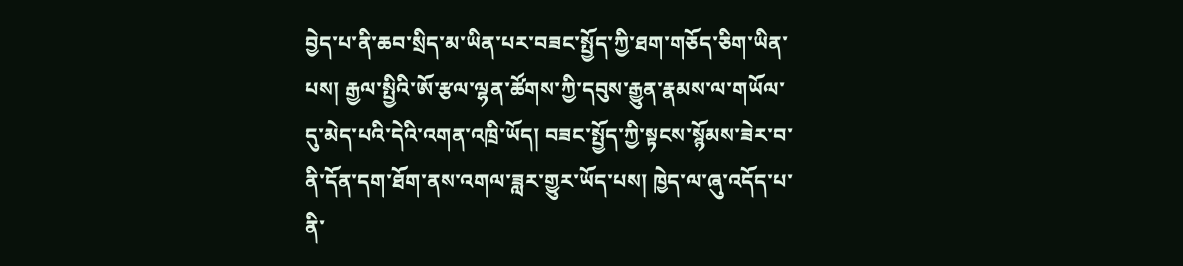བྱེད་པ་ནི་ཆབ་སྲིད་མ་ཡིན་པར་བཟང་སྤྱོད་ཀྱི་ཐག་གཅོད་ཅིག་ཡིན་པས། རྒྱལ་སྤྱིའི་ཨོ་རྩལ་ལྷན་ཚོགས་ཀྱི་དབུས་རྒྱུན་རྣམས་ལ་གཡོལ་དུ་མེད་པའི་དེའི་འགན་འཁྲི་ཡོད། བཟང་སྤྱོད་ཀྱི་སྟངས་སྙོམས་ཟེར་བ་ནི་དོན་དག་ཐོག་ནས་འགལ་ཟླར་གྱུར་ཡོད་པས། ཁྱེད་ལ་ཞུ་འདོད་པ་ནི་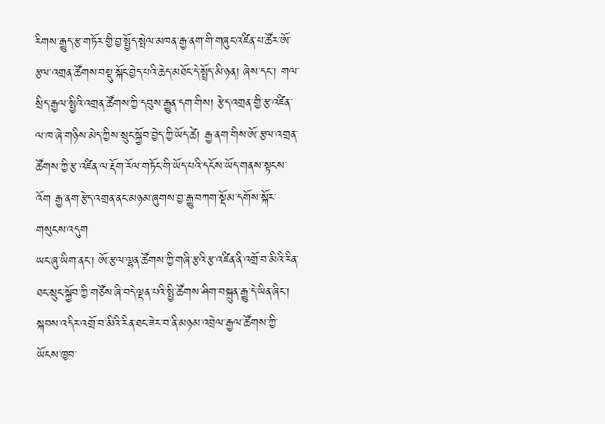རིགས་རྒྱུད་རྩ་གཏོར་གྱི་བྱ་སྤྱོད་སྤེལ་མཁན་རྒྱ་ནག་གི་གཞུང་འཛིན་པ་ཚོར་ཨོ་རྩལ་འགྲན་ཚོགས་བསྡུ་སྐོང་བྱེད་པའི་ཆེད་མཐོང་དེ་སྤྲོད་མི་ཉན། ཞེས་དང་། གལ་སྲིད་རྒྱལ་སྤྱིའི་འགྲན་ཚོགས་ཀྱི་དབུས་རྒྱུན་དག་གིས། རྩེད་འགྲན་གྱི་རྩ་འཛིན་ལ་ཁ་ཞེ་གཉིས་མེད་ཀྱིས་སྲུང་སྐྱོབ་བྱེད་ཀྱི་ཡོད་ཚེ། རྒྱ་ནག་གིས་ཨོ་རྩལ་འགྲན་ཚོགས་ཀྱི་རྩ་འཛིན་ལ་རྡོག་རོལ་གཏོང་གི་ཡོད་པའི་དངོས་ཡོད་གནས་སྟངས་འོག རྒྱ་ནག་རྩེད་འགྲན་ནང་མཉམ་ཞུགས་བྱ་རྒྱུ་བཀག་སྡོམ་དགོས་སྐོར་གསུངས་འདུག
ཡང་ཞུ་ཡིག་ནང་། ཨོ་རྩལ་ལྷན་ཚོགས་ཀྱི་གཞི་རྩའི་རྩ་འཛིན་ནི་འགྲོ་བ་མིའི་རིན་ཐང་སྲུང་སྐྱོབ་ཀྱི་གཙོས་ཞི་བདེ་ལྡན་པའི་སྤྱི་ཚོགས་ཤིག་བསྐྲུན་རྒྱུ་དེ་ཡིན་ཞིང་། སྐབས་འདིར་འགྲོ་བ་མིའི་རིན་ཐང་ཟེར་བ་ནི་མཉམ་འབྲེལ་རྒྱལ་ཚོགས་ཀྱི་ཡོངས་ཁྱབ་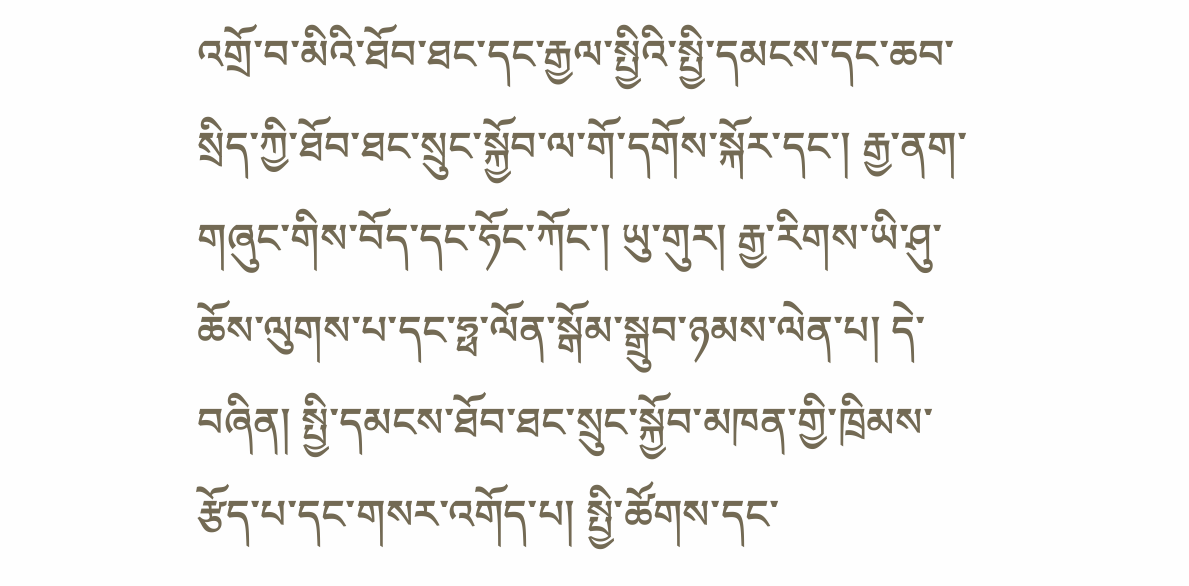འགྲོ་བ་མིའི་ཐོབ་ཐང་དང་རྒྱལ་སྤྱིའི་སྤྱི་དམངས་དང་ཆབ་སྲིད་ཀྱི་ཐོབ་ཐང་སྲུང་སྐྱོབ་ལ་གོ་དགོས་སྐོར་དང་། རྒྱ་ནག་གཞུང་གིས་བོད་དང་ཧོང་ཀོང་། ཡུ་གུར། རྒྱ་རིགས་ཡི་ཤུ་ཆོས་ལུགས་པ་དང་ཧྥ་ལོན་སྒོམ་སྒྲུབ་ཉམས་ལེན་པ། དེ་བཞིན། སྤྱི་དམངས་ཐོབ་ཐང་སྲུང་སྐྱོབ་མཁན་གྱི་ཁྲིམས་རྩོད་པ་དང་གསར་འགོད་པ། སྤྱི་ཚོགས་དང་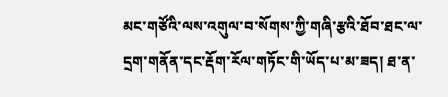མང་གཙོའི་ལས་འགུལ་བ་སོགས་ཀྱི་གཞི་རྩའི་ཐོབ་ཐང་ལ་དྲག་གནོན་དང་རྡོག་རོལ་གཏོང་གི་ཡོད་པ་མ་ཟད། ཐ་ན་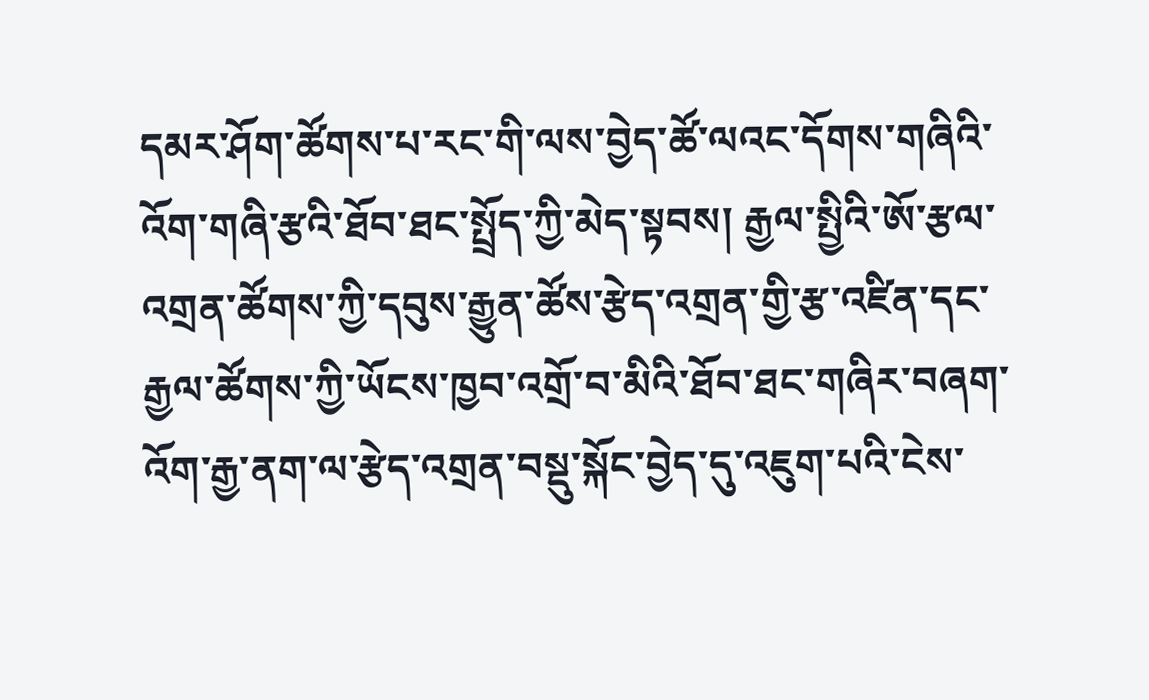དམར་ཤོག་ཚོགས་པ་རང་གི་ལས་བྱེད་ཚོ་ལའང་དོགས་གཞིའི་འོག་གཞི་རྩའི་ཐོབ་ཐང་སྤྲོད་ཀྱི་མེད་སྟབས། རྒྱལ་སྤྱིའི་ཨོ་རྩལ་འགྲན་ཚོགས་ཀྱི་དབུས་རྒྱུན་ཚོས་རྩེད་འགྲན་གྱི་རྩ་འཛིན་དང་རྒྱལ་ཚོགས་ཀྱི་ཡོངས་ཁྱབ་འགྲོ་བ་མིའི་ཐོབ་ཐང་གཞིར་བཞག་འོག་རྒྱ་ནག་ལ་རྩེད་འགྲན་བསྡུ་སྐོང་བྱེད་དུ་འཇུག་པའི་ངེས་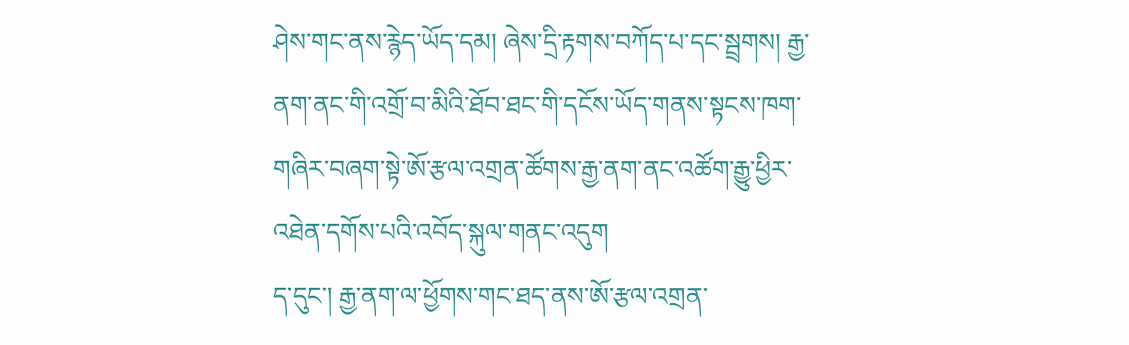ཤེས་གང་ནས་རྙེད་ཡོད་དམ། ཞེས་དྲི་རྟགས་བཀོད་པ་དང་སྦྲགས། རྒྱ་ནག་ནང་གི་འགྲོ་བ་མིའི་ཐོབ་ཐང་གི་དངོས་ཡོད་གནས་སྟངས་ཁག་གཞིར་བཞག་སྟེ་ཨོ་རྩལ་འགྲན་ཚོགས་རྒྱ་ནག་ནང་འཚོག་རྒྱུ་ཕྱིར་འཐེན་དགོས་པའི་འབོད་སྐུལ་གནང་འདུག
ད་དུང་། རྒྱ་ནག་ལ་ཕྱོགས་གང་ཐད་ནས་ཨོ་རྩལ་འགྲན་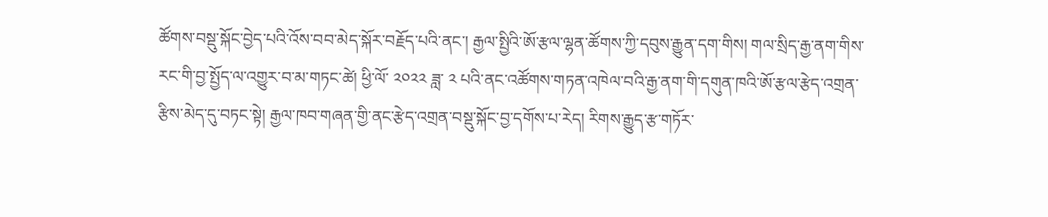ཚོགས་བསྡུ་སྐོང་བྱེད་པའི་འོས་བབ་མེད་སྐོར་བརྗོད་པའི་ནང་། རྒྱལ་སྤྱིའི་ཨོ་རྩལ་ལྷན་ཚོགས་ཀྱི་དབུས་རྒྱུན་དག་གིས། གལ་སྲིད་རྒྱ་ནག་གིས་རང་གི་བྱ་སྤྱོད་ལ་འགྱུར་བ་མ་གཏང་ཚེ། ཕྱི་ལོ་ ༢༠༢༢ ཟླ་ ༢ པའི་ནང་འཚོགས་གཏན་འཁེལ་བའི་རྒྱ་ནག་གི་དགུན་ཁའི་ཨོ་རྩལ་རྩེད་འགྲན་རྩིས་མེད་དུ་བཏང་སྟེ། རྒྱལ་ཁབ་གཞན་གྱི་ནང་རྩེད་འགྲན་བསྡུ་སྐོང་བྱ་དགོས་པ་རེད། རིགས་རྒྱུད་རྩ་གཏོར་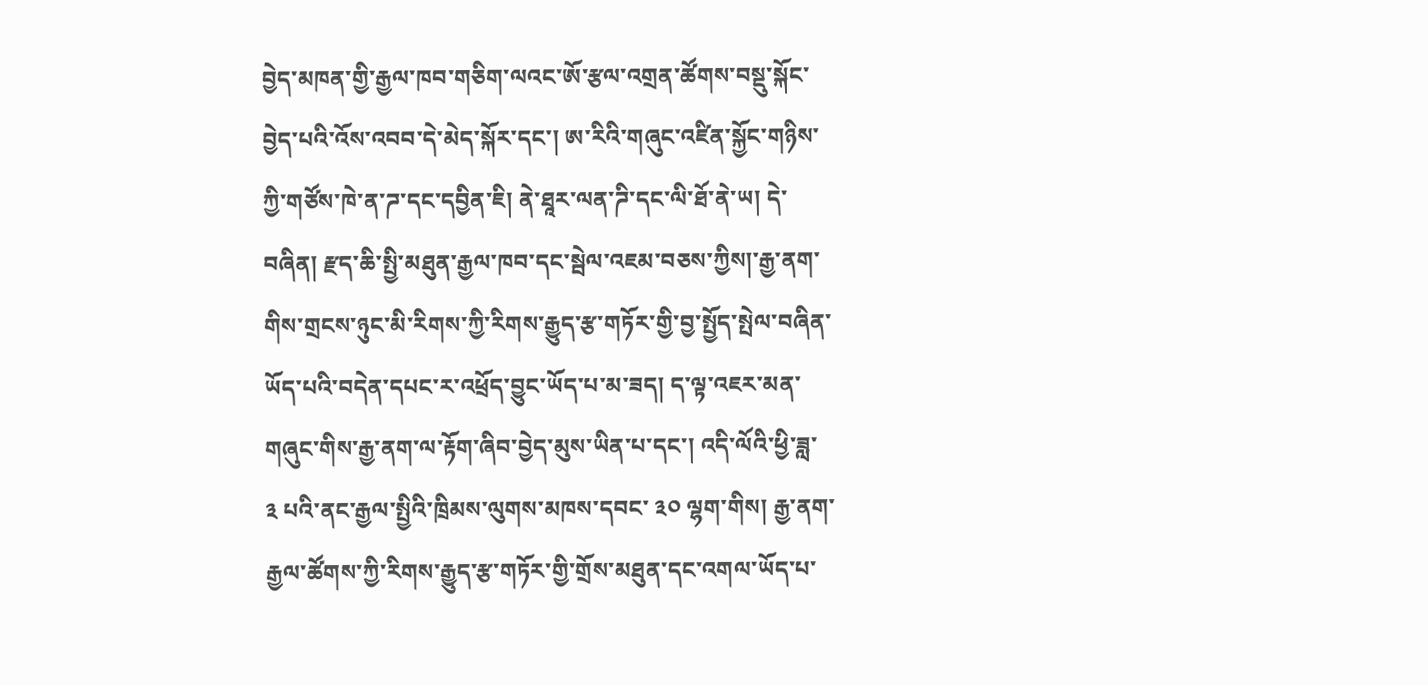བྱེད་མཁན་གྱི་རྒྱལ་ཁབ་གཅིག་ལའང་ཨོ་རྩལ་འགྲན་ཚོགས་བསྡུ་སྐོང་བྱེད་པའི་འོས་འབབ་དེ་མེད་སྐོར་དང་། ཨ་རིའི་གཞུང་འཛིན་སྐྱོང་གཉིས་ཀྱི་གཙོས་ཁེ་ན་ཌ་དང་དབྱིན་ཇི། ནེ་ཐཱར་ལན་ཌི་དང་ལི་ཐོ་ནེ་ཡ། དེ་བཞིན། རྫད་ཆི་སྤྱི་མཐུན་རྒྱལ་ཁབ་དང་སྦེལ་འཇམ་བཅས་ཀྱིས།་རྒྱ་ནག་གིས་གྲངས་ཉུང་མི་རིགས་ཀྱི་རིགས་རྒྱུད་རྩ་གཏོར་གྱི་བྱ་སྤྱོད་སྤེལ་བཞིན་ཡོད་པའི་བདེན་དཔང་ར་འཕྲོད་བྱུང་ཡོད་པ་མ་ཟད། ད་ལྟ་འཇར་མན་གཞུང་གིས་རྒྱ་ནག་ལ་རྟོག་ཞིབ་བྱེད་མུས་ཡིན་པ་དང་། འདི་ལོའི་ཕྱི་ཟླ་ ༣ པའི་ནང་རྒྱལ་སྤྱིའི་ཁྲིམས་ལུགས་མཁས་དབང་ ༣༠ ལྷག་གིས། རྒྱ་ནག་རྒྱལ་ཚོགས་ཀྱི་རིགས་རྒྱུད་རྩ་གཏོར་གྱི་གྲོས་མཐུན་དང་འགལ་ཡོད་པ་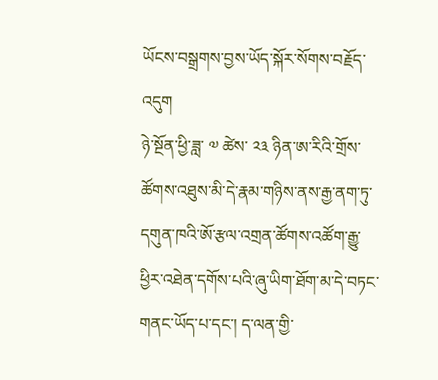ཡོངས་བསྒྲགས་བྱས་ཡོད་སྐོར་སོགས་བརྗོད་འདུག
ཉེ་སྔོན་ཕྱི་ཟླ་ ༧ ཚེས་ ༢༣ ཉིན་ཨ་རིའི་གྲོས་ཚོགས་འཐུས་མི་དེ་རྣམ་གཉིས་ནས་རྒྱ་ནག་ཏུ་དགུན་ཁའི་ཨོ་རྩལ་འགྲན་ཚོགས་འཚོག་རྒྱུ་ཕྱིར་འཐེན་དགོས་པའི་ཞུ་ཡིག་ཐོག་མ་དེ་བཏང་གནང་ཡོད་པ་དང་། ད་ལན་གྱི་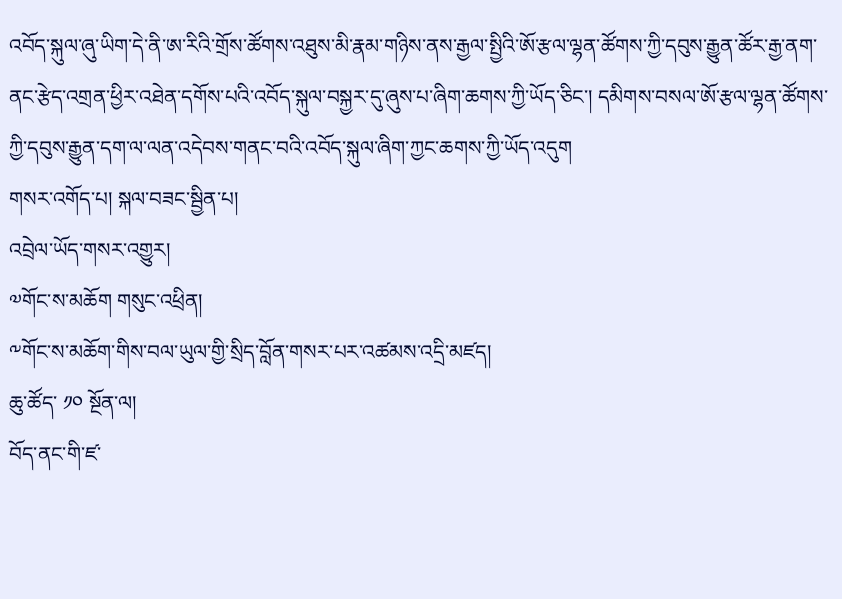འབོད་སྐུལ་ཞུ་ཡིག་དེ་ནི་ཨ་རིའི་གྲོས་ཚོགས་འཐུས་མི་རྣམ་གཉིས་ནས་རྒྱལ་སྤྱིའི་ཨོ་རྩལ་ལྷན་ཚོགས་ཀྱི་དབུས་རྒྱུན་ཚོར་རྒྱ་ནག་ནང་རྩེད་འགྲན་ཕྱིར་འཐེན་དགོས་པའི་འབོད་སྐུལ་བསྐྱར་དུ་ཞུས་པ་ཞིག་ཆགས་ཀྱི་ཡོད་ཅིང་། དམིགས་བསལ་ཨོ་རྩལ་ལྷན་ཚོགས་ཀྱི་དབུས་རྒྱུན་དག་ལ་ལན་འདེབས་གནང་བའི་འབོད་སྐུལ་ཞིག་ཀྱང་ཆགས་ཀྱི་ཡོད་འདུག
གསར་འགོད་པ། སྐལ་བཟང་སྦྱིན་པ།
འབྲེལ་ཡོད་གསར་འགྱུར།
༧གོང་ས་མཆོག གསུང་འཕྲིན།
༸གོང་ས་མཆོག་གིས་བལ་ཡུལ་གྱི་སྲིད་བློན་གསར་པར་འཚམས་འདྲི་མཛད།
ཆུ་ཚོད་ ༡༠ སྔོན་ལ།
བོད་ནང་གི་ཛ་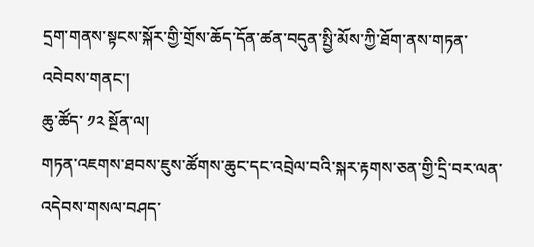དྲག་གནས་སྟངས་སྐོར་གྱི་གྲོས་ཆོད་དོན་ཚན་བདུན་སྤྱི་མོས་ཀྱི་ཐོག་ནས་གཏན་འབེབས་གནང་།
ཆུ་ཚོད་ ༡༢ སྔོན་ལ།
གཏན་འཇགས་ཐབས་ཇུས་ཚོགས་ཆུང་དང་འབྲེལ་བའི་སྐར་རྟགས་ཅན་གྱི་དྲི་བར་ལན་འདེབས་གསལ་བཤད་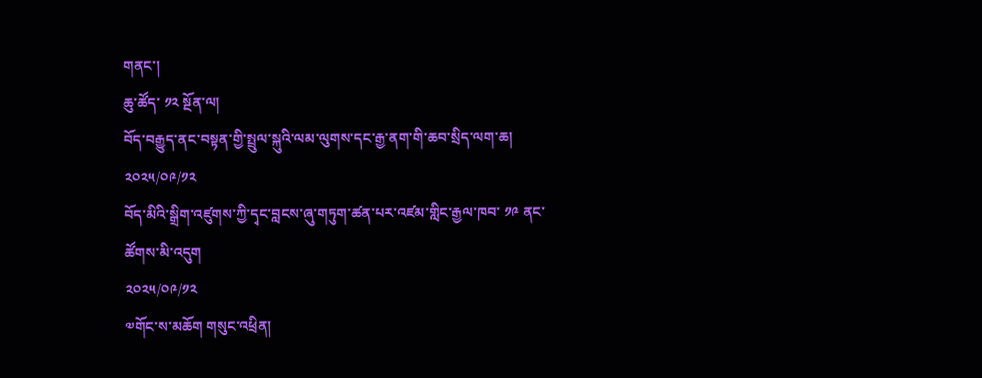གནང་།
ཆུ་ཚོད་ ༡༢ སྔོན་ལ།
བོད་བརྒྱུད་ནང་བསྟན་གྱི་སྤྲུལ་སྐུའི་ལམ་ལུགས་དང་རྒྱ་ནག་གི་ཆབ་སྲིད་ལག་ཆ།
༢༠༢༥/༠༩/༡༢
བོད་མིའི་སྒྲིག་འཛུགས་ཀྱི་དྭང་བླངས་ཞུ་གཏུག་ཚན་པར་འཛམ་གླིང་རྒྱལ་ཁབ་ ༡༩ ནང་ཚོགས་མི་འདུག
༢༠༢༥/༠༩/༡༢
༧གོང་ས་མཆོག གསུང་འཕྲིན།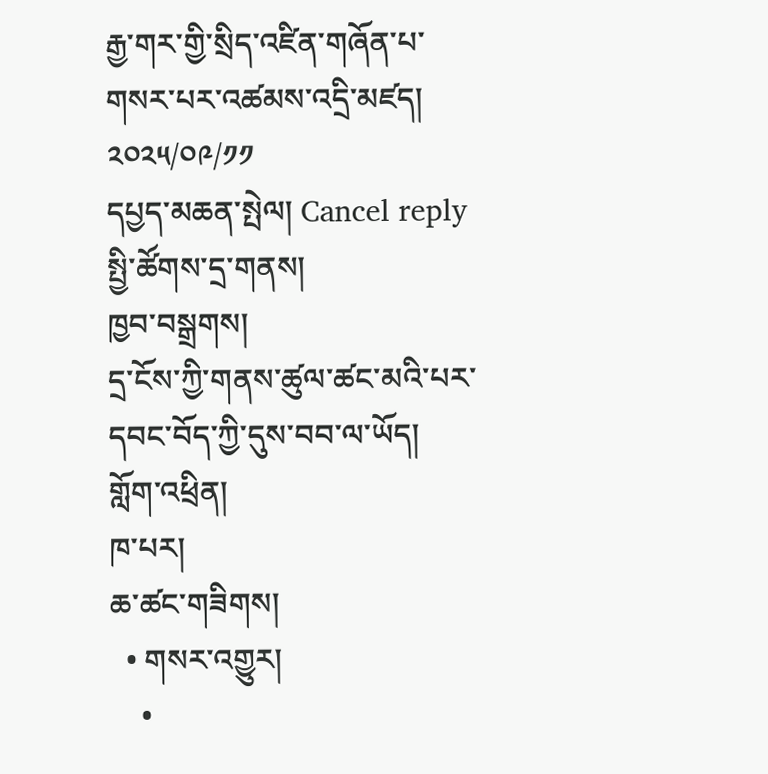རྒྱ་གར་གྱི་སྲིད་འཛིན་གཞོན་པ་གསར་པར་འཚམས་འདྲི་མཛད།
༢༠༢༥/༠༩/༡༡
དཔྱད་མཆན་སྤེལ། Cancel reply
སྤྱི་ཚོགས་དྲ་གནས།
ཁྱབ་བསྒྲགས།
དྲ་ངོས་ཀྱི་གནས་ཚུལ་ཚང་མའི་པར་དབང་བོད་ཀྱི་དུས་བབ་ལ་ཡོད།
གློག་འཕྲིན།
ཁ་པར།
ཆ་ཚང་གཟིགས།
  • གསར་འགྱུར།
    •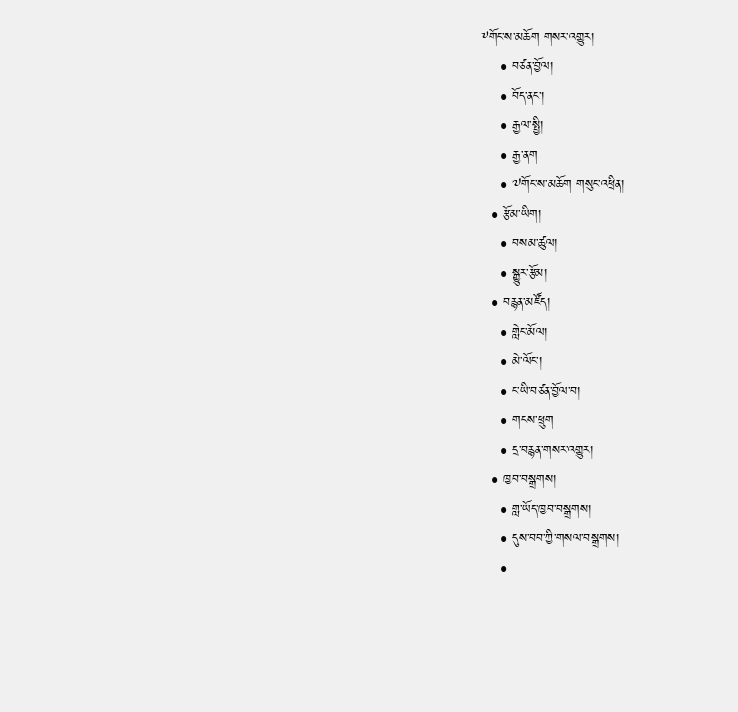༸གོང་ས་མཆོག གསར་འགྱུར།
    • བཙན་བྱོལ།
    • བོད་ནང་།
    • རྒྱལ་སྤྱི།
    • རྒྱ་ནག
    • ༧གོང་ས་མཆོག གསུང་འཕྲིན།
  • རྩོམ་ཡིག།
    • བསམ་ཚུལ།
    • སྒྱུར་རྩོམ།
  • བརྙན་མཛོད།
    • གླེང་མོལ།
    • མེ་ལོང་།
    • ང་ཡི་བཙན་བྱོལ་བ།
    • གངས་ཕྲུག
    • དྲ་བརྙན་གསར་འགྱུར།
  • ཁྱབ་བསྒྲགས།
    • གླ་ཡོད་ཁྱབ་བསྒྲགས།
    • དུས་བབ་ཀྱི་གསལ་བསྒྲགས།
    •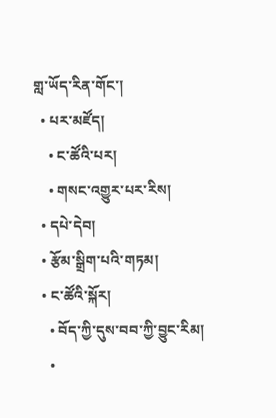གླ་ཡོད་རིན་གོང་།
  • པར་མཛོད།
    • ང་ཚོའི་པར།
    • གསང་འགྱུར་པར་རིས།
  • དཔེ་དེབ།
  • རྩོམ་སྒྲིག་པའི་གཏམ།
  • ང་ཚོའི་སྐོར།
    • བོད་ཀྱི་དུས་བབ་ཀྱི་བྱུང་རིམ།
    •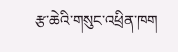རྩ་ཆེའི་གསུང་འཕྲིན་ཁག